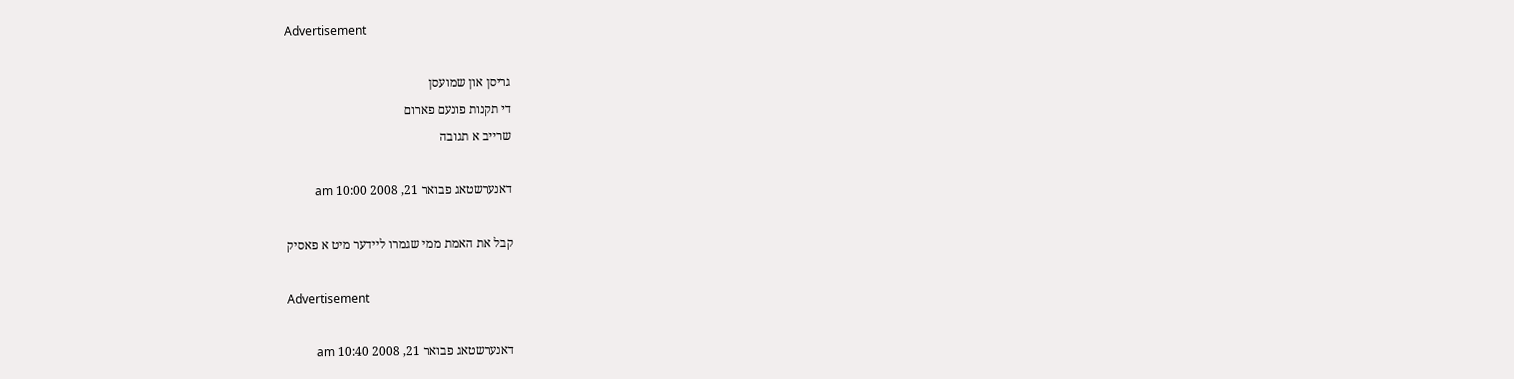Advertisement

גריסן און שמועסן
די תקנות פונעם פארום
שרייב א תגובה

דאנערשטאג פבואר 21, 2008 10:00 am

קבל את האמת ממי שגמרו ליידער מיט א פאסיק

Advertisement

דאנערשטאג פבואר 21, 2008 10:40 am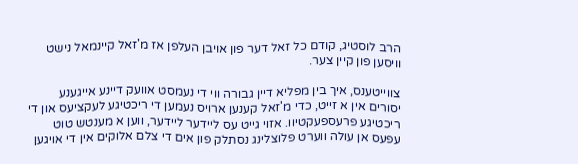הרב לוסטיג, קודם כל זאל דער פון אויבן העלפן אז מ'זאל קיינמאל נישט וויסען פון קיין צער.

צווייטענס, איך בין מפליא דיין גבורה ווי די נעמסט אוועק דיינע אייגענע יסורים אין א זייט, כדי מ'זאל קענען ארויס נעמען די ריכטיגע לעקציעס און די ריכטיגע פרעספעקטיוו. אזוי גייט עס ליידער ליידער, ווען א מענטש טוט עפעס אן עולה ווערט פלוצלינג נסתלק פון אים די צלם אלוקים אין די אויגען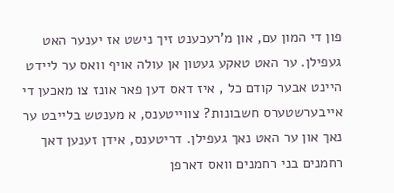פון די המון עם, און מ'רעכענט זיך נישט אז יענער האט געפילן. ער האט טאקע געטון אן עולה אויף וואס ער ליידט היינט אבער קודם כל , איז דאס דען פאר אונז צו מאכען די אייבערשטערס חשבונות? צווייטענס, א מענטש בלייבט ער נאך און ער האט נאך געפילן. דריטענס, אידן זענען דאך רחמנים בני רחמנים וואס דארפן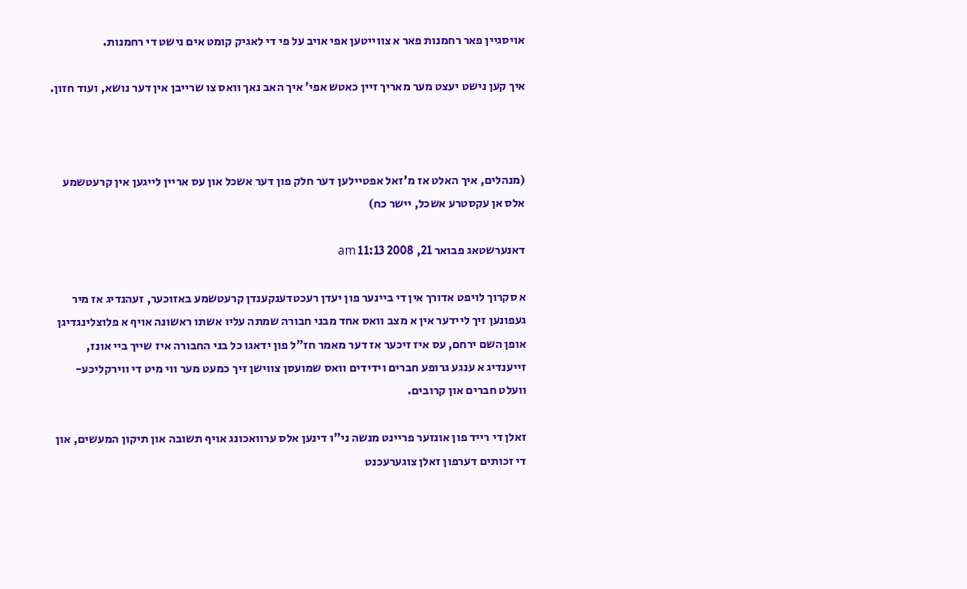אויסגיין פאר רחמנות פאר א צווייטען אפי אויב על פי די לאגיק קומט אים נישט די רחמנות.

איך קען נישט יעצט מער מאריך זיין כאטש אפי' איך האב נאך וואס צו שרייבן אין דער נושא, ועוד חזון.



(מנהלים, איך האלט אז מ'זאל אפטיילען דער חלק פון דער אשכל און עס אריין לייגען אין קרעטשמע אלס אן עקסטרע אשכל, יישר כח)

דאנערשטאג פבואר 21, 2008 11:13 am

א סקרוך לויפט אדורך אין די ביינער פון יעדן רעכטדענקענדן קרעטשמע באזוכער, זעהנדיג אז מיר געפונען זיך ליידער אין א מצב וואס אחד מבני חבורה שמתה עליו אשתו ראשונה אויף א פלוצלינגדיגן אופן השם ירחם, עס איז זיכער אז דער מאמר חז"ל פון ידאגו כל בני החבורה איז שייך ביי אונז, זייענדיג א ענגע גרופע חברים וידידים וואס שמועסן צווישן זיך כמעט מער ווי מיט די ווירקליכע-וועלט חברים און קרובים.

זאלן די רייד פון אונזער פריינט מנשה ני"ו דינען אלס ערוואכונג אויף תשובה און תיקון המעשים, און די זכותים דערפון זאלן צוגערעכנט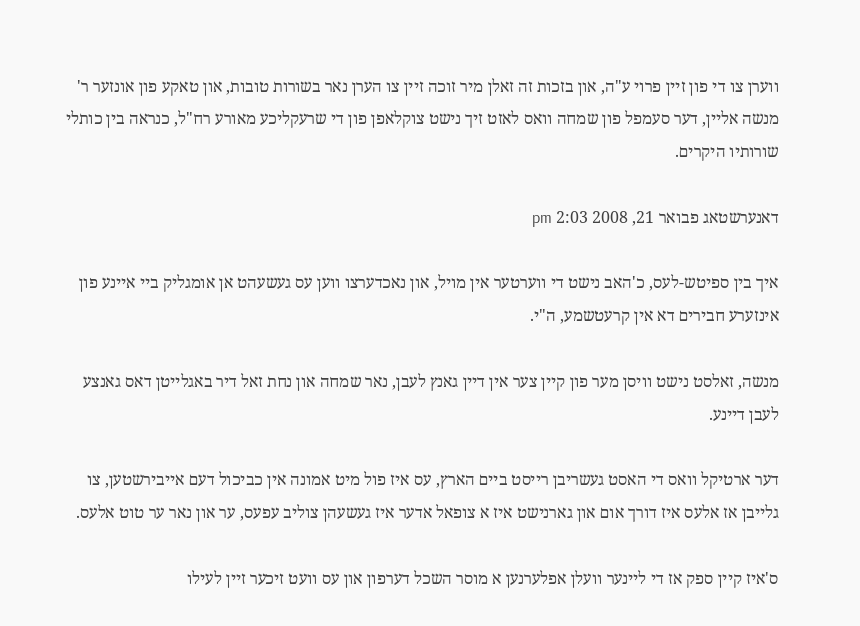ווערן צו די פון זיין פרוי ע"ה, און בזכות זה זאלן מיר זוכה זיין צו הערן נאר בשורות טובות, און טאקע פון אונזער ר' מנשה אליין, דער סעמפל פון שמחה וואס לאזט זיך נישט צוקלאפן פון די שרעקליכע מאורע רח"ל, כנראה בין כותלי שורותיו היקרים.

דאנערשטאג פבואר 21, 2008 2:03 pm

איך בין ספיטש-לעס, כ'האב נישט די ווערטער אין מויל, און נאכדערצו ווען עס געשעהט אן אומגליק ביי איינע פון אינזערע חבירים דא אין קרעטשמע, ה"י.

מנשה, זאלסט נישט וויסן מער פון קיין צער אין דיין גאנץ לעבן, נאר שמחה און נחת זאל דיר באגלייטן דאס גאנצע לעבן דיינע.

דער ארטיקל וואס די האסט געשריבן רייסט ביים הארץ, עס איז פול מיט אמונה אין כביכול דעם אייבירשטען, צו גלייבן אז אלעס איז דורך אום און גארנישט איז א צופאל אדער איז געשעהן צוליב עפעס, ער און נאר ער טוט אלעס.

ס'איז קיין ספק אז די ליינער וועלן אפלערנען א מוסר השכל דערפון און עס וועט זיכער זיין לעילו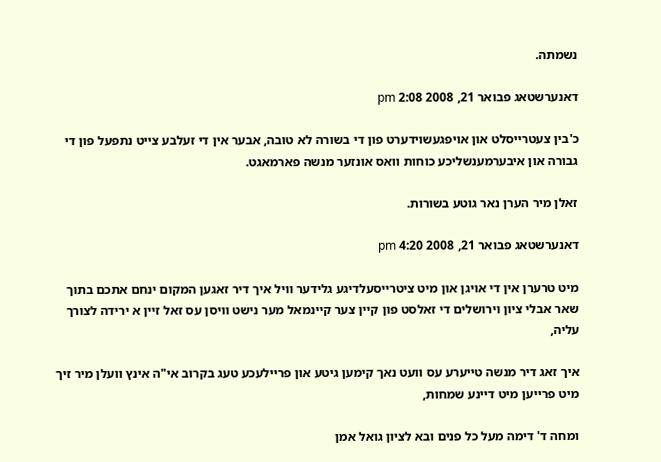נשמתה.

דאנערשטאג פבואר 21, 2008 2:08 pm

כ'בין צעטרייסלט און אויפגעשוידערט פון די בשורה לא טובה, אבער אין די זעלבע צייט נתפעל פון די גבורה און איבערמענשליכע כוחות וואס אונזער מנשה פארמאגט.

זאלן מיר הערן נאר גוטע בשורות.

דאנערשטאג פבואר 21, 2008 4:20 pm

מיט טרערן אין די אויגן און מיט ציטרייסעלדיגע גלידער וויל איך דיר זאגען המקום ינחם אתכם בתוך שאר אבלי ציון וירושלים די זאלסט פון קיין צער קיינמאל מער נישט וויסן עס זאל זיין א ירידה לצורך עליה,

איך זאג דיר מנשה טייערע עס וועט נאך קימען גיטע און פריילעכע טעג בקרוב אי"ה אינץ וועלן מיר זיך מיט פרייען מיט דיינע שמחות,

ומחה ד' דימה מעל כל פנים ובא לציון גואל אמן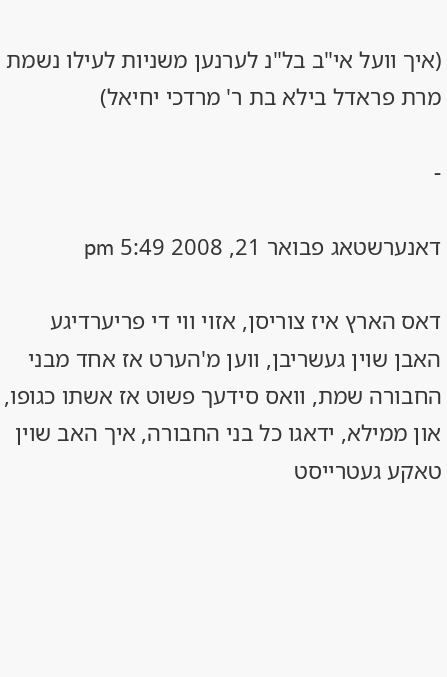(איך וועל אי"ב בל"נ לערנען משניות לעילו נשמת מרת פראדל בילא בת ר' מרדכי יחיאל)

-

דאנערשטאג פבואר 21, 2008 5:49 pm

דאס הארץ איז צוריסן, אזוי ווי די פריערדיגע האבן שוין געשריבן, ווען מ'הערט אז אחד מבני החבורה שמת, וואס סידעך פשוט אז אשתו כגופו, און ממילא, ידאגו כל בני החבורה, איך האב שוין טאקע געטרייסט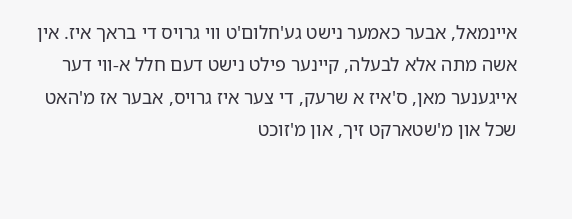איינמאל, אבער כאמער נישט גע'חלום'ט ווי גרויס די בראך איז. אין אשה מתה אלא לבעלה, קיינער פילט נישט דעם חלל א-ווי דער אייגענער מאן, ס'איז א שרעק, די צער איז גרויס, אבער אז מ'האט שכל און מ'שטארקט זיך, און מ'זוכט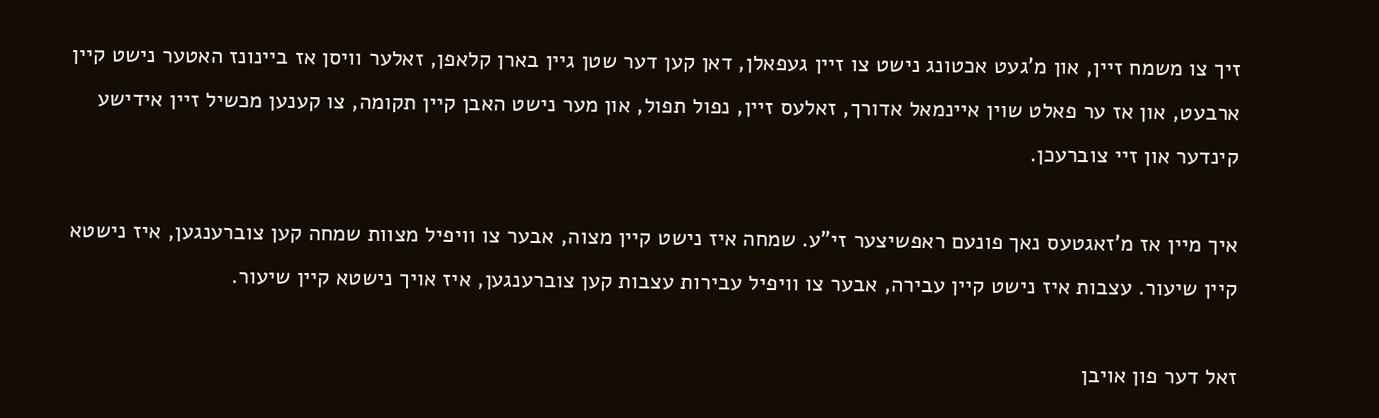זיך צו משמח זיין, און מ'געט אכטונג נישט צו זיין געפאלן, דאן קען דער שטן גיין בארן קלאפן, זאלער וויסן אז ביינונז האטער נישט קיין ארבעט, און אז ער פאלט שוין איינמאל אדורך, זאלעס זיין, נפול תפול, און מער נישט האבן קיין תקומה, צו קענען מכשיל זיין אידישע קינדער און זיי צוברעכן.

איך מיין אז מ'זאגטעס נאך פונעם ראפשיצער זי"ע. שמחה איז נישט קיין מצוה, אבער צו וויפיל מצוות שמחה קען צוברענגען, איז נישטא קיין שיעור. עצבות איז נישט קיין עבירה, אבער צו וויפיל עבירות עצבות קען צוברענגען, איז אויך נישטא קיין שיעור.

זאל דער פון אויבן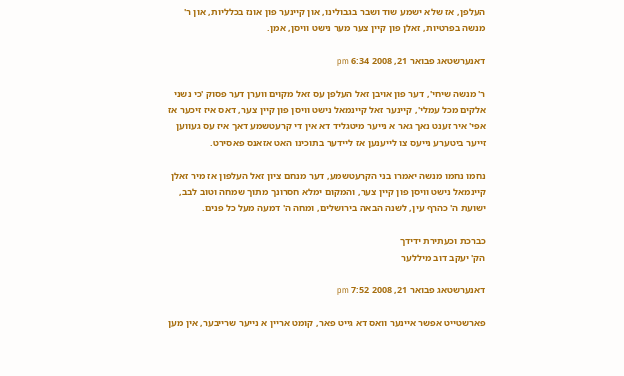העלפן, אז שלא ישמע שוד ושבר בגבולינו, און קיינער פון אונז בכלליות, און ר' מנשה בפרטיות, זאלן פון קיין צער מער נישט וויסן, אמן.

דאנערשטאג פבואר 21, 2008 6:34 pm

ר' מנשה שיחי', דער פון אויבן זאל העלפן עס זאל מקוים ווערן דער פסוק 'כי נשני אלקים מכל עמלי', קיינער זאל קיינמאל נישט וויסן פון קיין צער, דאס איז זיכער אז אפי' איר זענט נאך גאר א נייער מיטגליד דא אין די קרעטשמע דאך איז עס געווען זייער ביטערע נייעס צו לייענען אז ליידער בתוכינו האט אזאנס פאסירט.

נחמו נחמו מנשה יאמרו בני הקרעטשמע, דער מנחם ציון זאל העלפון אז מיר זאלן קיינמאל נישט וויסן פון קיין צער, והמקום ימלא חסרונך מתוך שמחה וטוב לבב, ישועת ה' כהרף עין, לשנה הבאה בירושלים, ומחה ה' דמעה מעל כל פנים.

כברכת וכעתירת ידידך
הק' יעקב דוב מיללער

דאנערשטאג פבואר 21, 2008 7:52 pm

פארשטייט אפשר איינער וואס דא גייט פאר, קומט אריין א נייער שרייבער, אין מען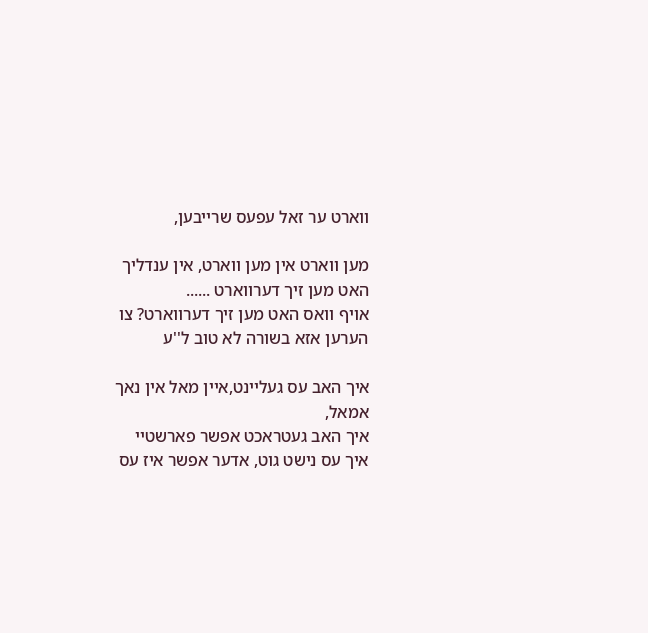ווארט ער זאל עפעס שרייבען,

מען ווארט אין מען ווארט, אין ענדליך האט מען זיך דערווארט ......
אויף וואס האט מען זיך דערווארט? צו הערען אזא בשורה לא טוב ל''ע

איך האב עס געליינט,איין מאל אין נאך אמאל,
איך האב געטראכט אפשר פארשטיי איך עס נישט גוט, אדער אפשר איז עס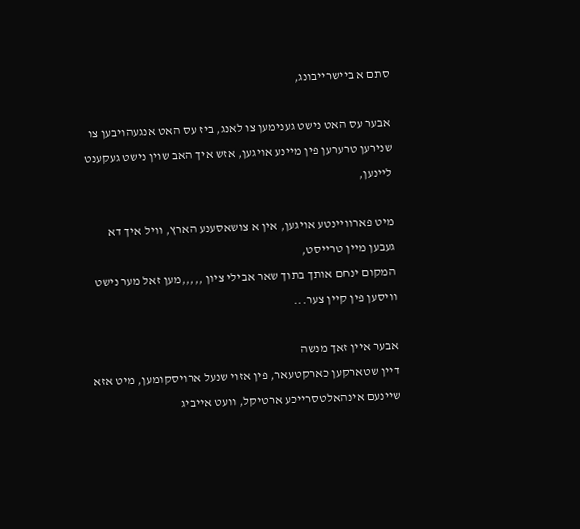סתם א ביישרייבונג,

אבער עס האט נישט גענימען צו לאנג, ביז עס האט אנגעהויבען צו שנירען טרערען פין מיינע אויגען, אזש איך האב שוין נישט געקענט ליינען,

מיט פארוויינטע אויגען, אין א צושאסענע הארץ, וויל איך דא געבען מיין טרייסט,
המקום ינחם אותך בתוך שאר אבילי ציון ,,,,,מען זאל מער נישט וויסען פין קיין צער...

אבער איין זאך מנשה
דיין שטארקען כארקטעאר, פין אזוי שנעל ארויסקומען, מיט אזא שיינעם אינהאלטסרייכע ארטיקל, וועט אייביג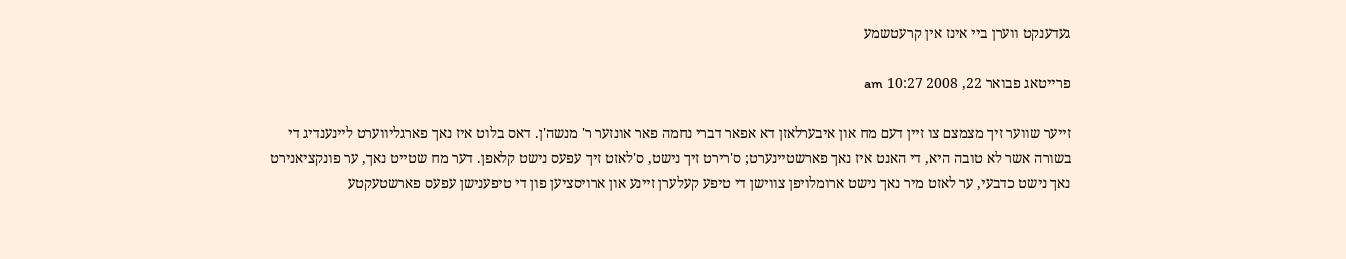געדענקט ווערן ביי אינז אין קרעטשמע

פרייטאג פבואר 22, 2008 10:27 am

זייער שווער זיך מצמצם צו זיין דעם מח און איבערלאזן דא אפאר דברי נחמה פאר אונזער ר' מנשה'ן. דאס בלוט איז נאך פארגליווערט ליינענדיג די בשורה אשר לא טובה היא, די האנט איז נאך פארשטיינערט; ס'רירט זיך נישט, ס'לאזט זיך עפעס נישט קלאפן. דער מח שטייט נאך, ער פונקציאנירט נאך נישט כדבעי, ער לאזט מיר נאך נישט ארומלויפן צווישן די טיפע קעלערן זיינע און ארויסציען פון די טיפענישן עפעס פארשטעקטע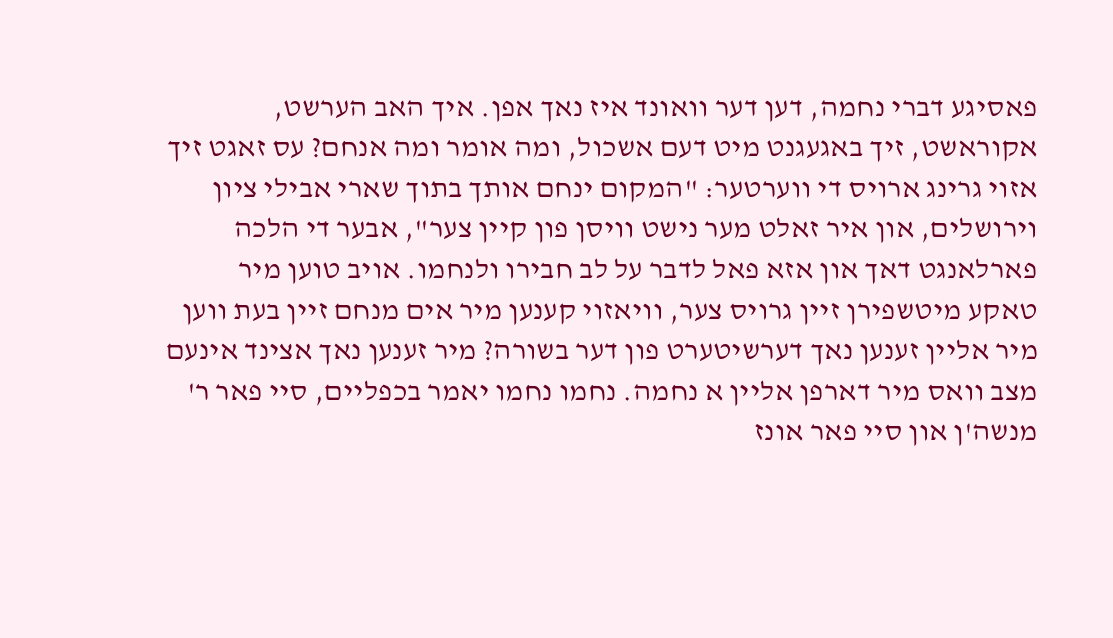פאסיגע דברי נחמה, דען דער וואונד איז נאך אפן. איך האב הערשט, אקוראשט, זיך באגעגנט מיט דעם אשכול, ומה אומר ומה אנחם? עס זאגט זיך אזוי גרינג ארויס די ווערטער: "המקום ינחם אותך בתוך שארי אבילי ציון וירושלים, און איר זאלט מער נישט וויסן פון קיין צער", אבער די הלכה פארלאנגט דאך און אזא פאל לדבר על לב חבירו ולנחמו. אויב טוען מיר טאקע מיטשפירן זיין גרויס צער, וויאזוי קענען מיר אים מנחם זיין בעת ווען מיר אליין זענען נאך דערשיטערט פון דער בשורה? מיר זענען נאך אצינד אינעם מצב וואס מיר דארפן אליין א נחמה. נחמו נחמו יאמר בכפליים, סיי פאר ר' מנשה'ן און סיי פאר אונז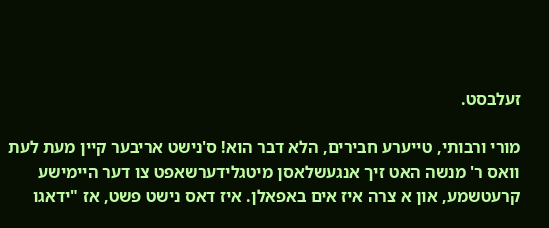זעלבסט.

מורי ורבותי, טייערע חבירים, הלא דבר הוא! ס'נישט אריבער קיין מעת לעת וואס ר' מנשה האט זיך אנגעשלאסן מיטגלידערשאפט צו דער היימישע קרעטשמע, און א צרה איז אים באפאלן. איז דאס נישט פשט, אז "ידאגו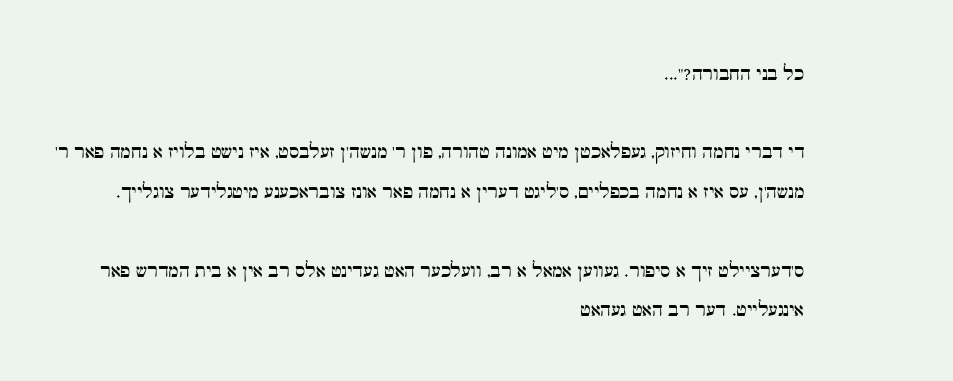כל בני החבורה?"...

די דברי נחמה וחיזוק, געפלאכטן מיט אמונה טהורה, פון ר' מנשה'ן זעלבסט, איז נישט בלויז א נחמה פאר ר' מנשה'ן, עס איז א נחמה בכפליים, ס'ליגט דערין א נחמה פאר אונז צובראכענע מיטגלידער צוגלייך.

ס'דערציילט זיך א סיפור. געווען אמאל א רב, וועלכער האט געדינט אלס רב אין א בית המדרש פאר אינגעלייט. דער רב האט געהאט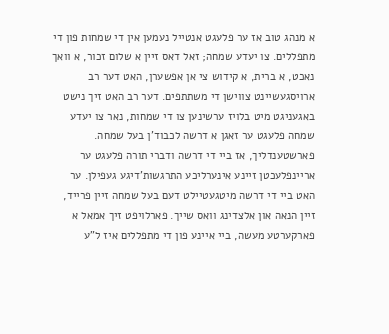א מנהג טוב אז ער פלעגט אנטייל נעמען אין די שמחות פון די מתפללים. צו יעדע שמחה; זאל דאס זיין א שלום זכור, א וואך נאכט, א ברית, א קידוש צי אן אפשערן, האט דער רב ארויסגעשיינט צווישן די משתתפים. דער רב האט זיך נישט באגעניגט מיט בלויז ערשינען צו די שמחות, נאר צו יעדע שמחה פלעגט ער זאגן א דרשה לכבוד'ן בעל שמחה. פארשטענדליך, אז ביי די דרשה ודברי תורה פלעגט ער אריינפלעכטן זיינע אינערליכע התרגשות'דיגע געפילן. ער האט ביי די דרשה מיטגעטיילט דעם בעל שמחה זיין פרייד, זיין הנאה און אלצדינג וואס שייך. פארלויפט זיך אמאל א פארקערטע מעשה, ביי איינע פון די מתפללים איז ל"ע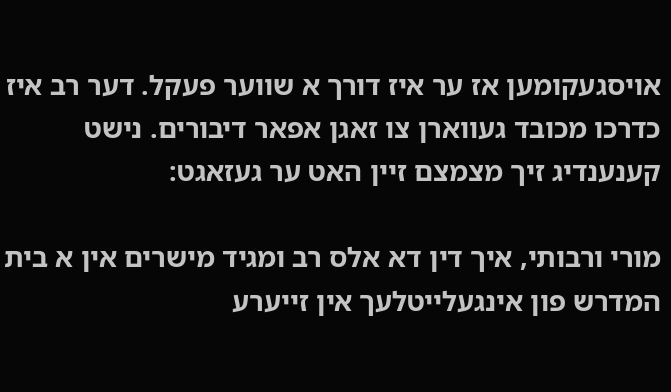אויסגעקומען אז ער איז דורך א שווער פעקל. דער רב איז כדרכו מכובד געווארן צו זאגן אפאר דיבורים. נישט קענענדיג זיך מצמצם זיין האט ער געזאגט:

מורי ורבותי, איך דין דא אלס רב ומגיד מישרים אין א בית המדרש פון אינגעלייטלעך אין זייערע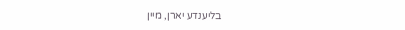בליענדע יארן, מיין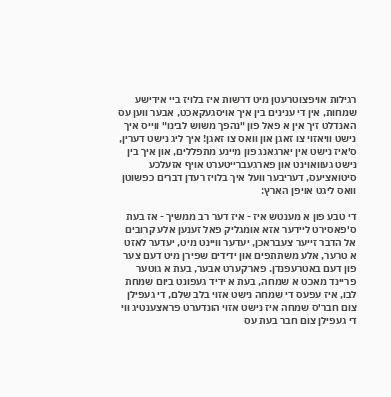רגילות אויפצוטרעטן מיט דרשות איז בלויז ביי אידישע שמחות, אין די ענינים בין איך אויסגעקאכט, אבער ווען עס האנדלט זיך אין א פאל פון "נהפך משוש לבינו" ווייס איך נישט וויאזוי צו זאגן און וואס צו זאגן! איך ליג נישט דערין, ס'איז נישט אין יארגאנג פון מיינע מתפללים, און איך בין נישט געוואוינט און פארגעברייטערט אויף אזעלכע סיטואציעס, דעריבער וועל איך בלויז רעדן דברים כפשוטן וואס ליגט אויפן הארץ:

די טבע פון א מענטש איז - איז דער רב ממשיך - אז בעת ס'פאסירט ליידער אזא אומגליק פאל זענען אלע קרובים אל הדבר זייער צעבראכן, יעדער וויינט מיט, יעדער לאזט א טרער, אלע משתתפים און ידידים שפירן מיט דעם צער פון דעם באטרעפנדן. פארקערט אבער, בעת א גוטער פריינד מאכט א שמחה, בעת א ידיד געפונט ביום שמחת לבו, איז עפעס די שמחה נישט אזוי בלב שלם, די געפילן צום חבר'ס שמחה איז נישט אזוי הונדערט פראצענטיג ווי די געפילן צום חבר בעת עס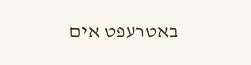באטרעפט אים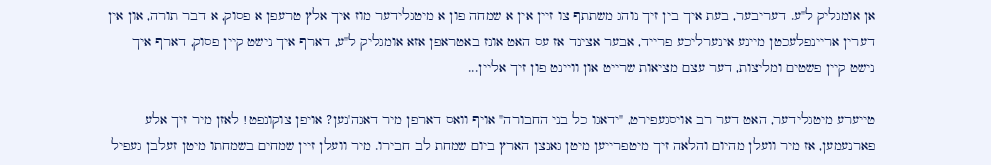אן אומגליק ל"ע. דעריבער, בעת איך בין זיך נוהג משתתף צו זיין אין א שמחה פון א מיטגלידער מוז איך אלץ טרעפן א פסוק, א דבר תורה, און אין דערין אריינפלעכטן מיינע אינערליכע פרייד, אבער אצינד אז עס האט אונז באטראפן אזא אומגליק ל"ע, דארף איך נישט קיין פסוק, דארף איך נישט קיין פשטים ומליצות, דער עצם מציאות שרייט און וויינט פון זיך אליין...

טייערע מיטגלידער, האט דער רב אויסגעפירט, "ידאגו כל בני החבורה" אויף וואס דארפן מיר דאגה'נען? אויפן צוקונפט! לאזן מיר זיך אלע פארנעמען, אז מיר וועלן מהיום והלאה זיך מיטפרייען מיטן גאנצן הארץ ביום שמחת לב חבירו. מיר וועלן זיין שמחים בשמחתו מיטן זעלבן געפיל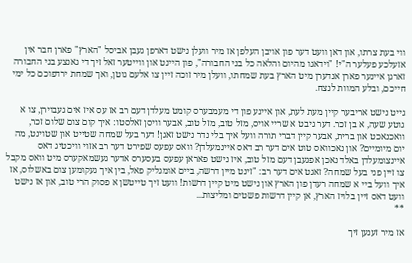ווי בעת צרתו, און דאן וועט דער פון אויבן העלפן אז מיר וועלן נישט דארפן געבן אביסל "הארץ" פארן חבר אין אזעלכע פעלער ה"י! "וידאגו מהיום והלאה כל בני החבורה", פון היינט און ווייטער זאל זיך די גאנצע בני החבורה זארגן איינער פארן אנדערן מיט הארץ בעת שמחתו, וועלן מיר זוכה זיין צו אלעם גוטן, ואך שמחת ירדפוכם כל ימי חייכם, ובלע המוות לנצח.

גייט נישט אריבער קיין מעת לעת, און איינע פון די מעמבערס קומט מעלדן דעם רב אז עס איז אים געבוירן, צו א גוטע שעה, א בן זכר. דער גיבט א שריי אויס, מזל טוב, מזל טוב, אבער וויסן זאלסטו: איך קום צום שלום זכר, וואכנאכט און ברית, אבער קיין דברי תורה וועל איך בלי נדר נישט זאגן! דער בעל שמחה שטייט און שטוינט, מה יום מיומיים? און נאכוואס טוט אים דער רב דאס איינמעלדן? וואס עפעס שפירט דער רב אזוי וויכטיג דאס איינצומעלדן באלד נאכן אפגעבן דעם מזל טוב, איז נישט פאראן עפעס בעסערס אדער געשמאקערס מיט וואס מקבל צו זיין פני בעל שמחה? זאגט אים דער רב: "זינט מיין דרשה, ביים אומגליק פאל, בין איך געקומען צום באשלוס, אז איך וועל ביי א שמחה רעדן פון הארץ און נישט מיט קיין דרשות! וועט זיך טייטשן א פסוק הרי טוב, און אז נישט וועט דאס זיין בלויז הארץ, אן קיין דרשות פשטים ומליצות...
**

אז מיר זענען זיך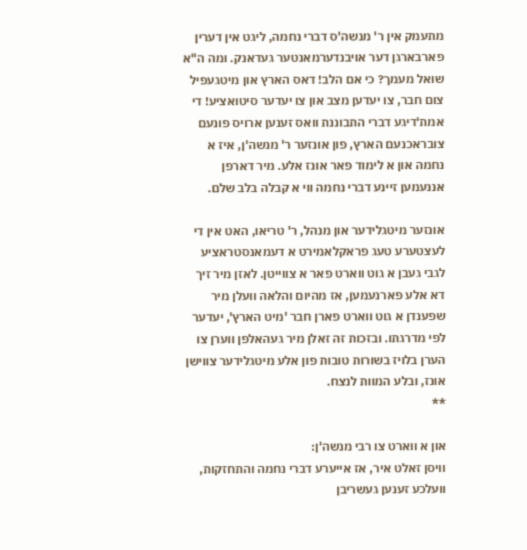מתעמק אין ר' מנשה'ס דברי נחמה, ליגט אין דערין פארבארגן דער אויבנדערמאנטער געדאנק. ומה ה"א שואל מעמך? כי אם הלב! דאס הארץ און מיטגעפיל צום חבר, צו יעדען מצב און צו יעדער סיטואציע! די אמת'דיגע דברי התבוננת וואס זענען ארויס פונעם צובראכנעם הארץ, פון אונזער ר' מנשה'ן, איז א נחמה און א לימוד פאר אונז אלע. מיר דארפן אננעמען זיינע דברי נחמה ווי א קבלה בלב שלם.

אונזער מיטגלידער און מנהל, ר' טריאו, האט אין די לעצטערע טעג פראקלאמירט א דעמאנסטראציע לגבי געבן א גוט ווארט פאר א צווייטן. לאזן מיר זיך דא אלע פארנעמען, אז מהיום והלאה וועלן מיר שפענדן א גוט ווארט פארן חבר 'מיט הארץ', יעדער לפי מדרגתו. ובזכות זה זאלן מיר געהאלפן ווערן צו הערן בלויז בשורות טובות פון אלע מיטגלידער צווישן אונז, ובלע המוות לנצח.
**

און א ווארט צו רבי מנשה'ן:
וויסן זאלט איר, אז אייערע דברי נחמה והתחזקות, וועלכע זענען געשריבן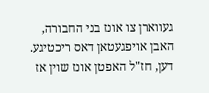געווארן צו אונז בני החבורה, האבן אויפגעטאן דאס ריכטיגע. דען, חז"ל האפטן אונז שוין אז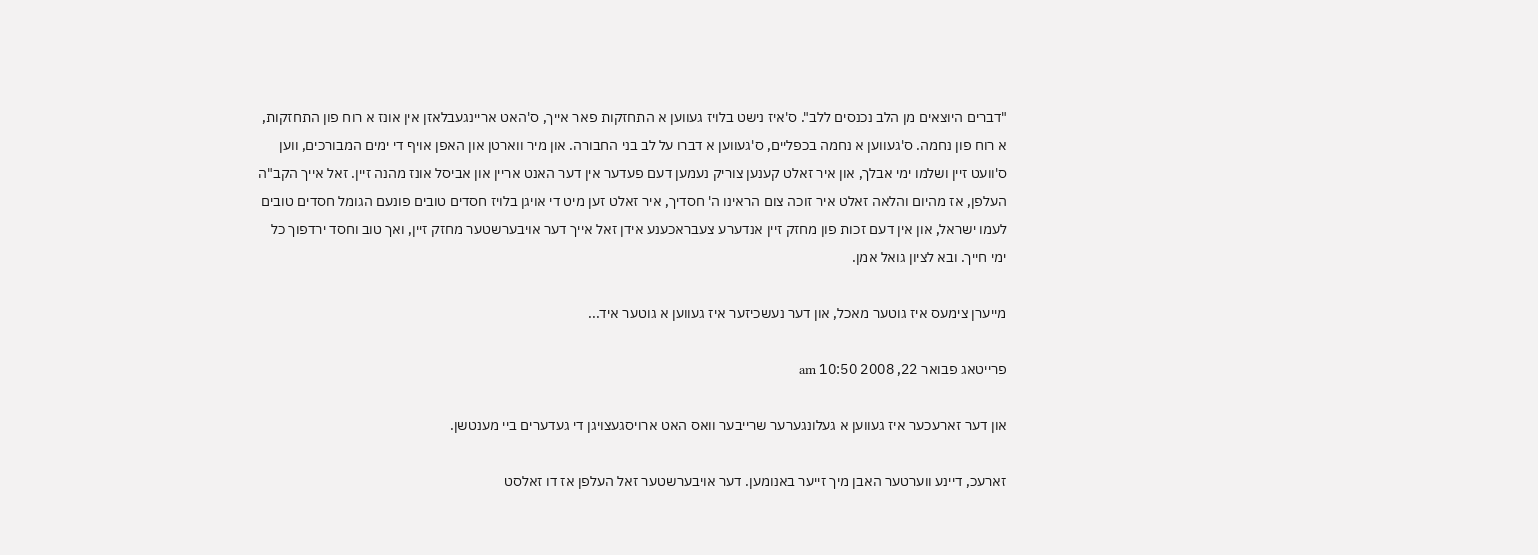"דברים היוצאים מן הלב נכנסים ללב". ס'איז נישט בלויז געווען א התחזקות פאר אייך, ס'האט אריינגעבלאזן אין אונז א רוח פון התחזקות, א רוח פון נחמה. ס'געווען א נחמה בכפליים, ס'געווען א דברו על לב בני החבורה. און מיר ווארטן און האפן אויף די ימים המבורכים, ווען ס'וועט זיין ושלמו ימי אבלך, און איר זאלט קענען צוריק נעמען דעם פעדער אין דער האנט אריין און אביסל אונז מהנה זיין. זאל אייך הקב"ה העלפן, אז מהיום והלאה זאלט איר זוכה צום הראינו ה' חסדיך, איר זאלט זען מיט די אויגן בלויז חסדים טובים פונעם הגומל חסדים טובים לעמו ישראל, און אין דעם זכות פון מחזק זיין אנדערע צעבראכענע אידן זאל אייך דער אויבערשטער מחזק זיין, ואך טוב וחסד ירדפוך כל ימי חייך. ובא לציון גואל אמן.

מייערן צימעס איז גוטער מאכל, און דער נעשכיזער איז געווען א גוטער איד...

פרייטאג פבואר 22, 2008 10:50 am

און דער זארעכער איז געווען א געלונגערער שרייבער וואס האט ארויסגעצויגן די געדערים ביי מענטשן.

זארעכ, דיינע ווערטער האבן מיך זייער באנומען. דער אויבערשטער זאל העלפן אז דו זאלסט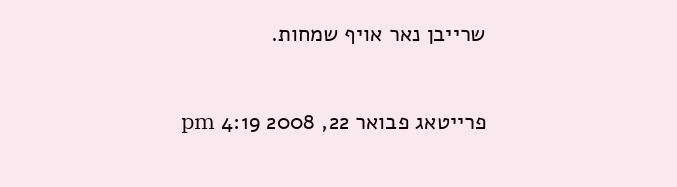שרייבן נאר אויף שמחות.

פרייטאג פבואר 22, 2008 4:19 pm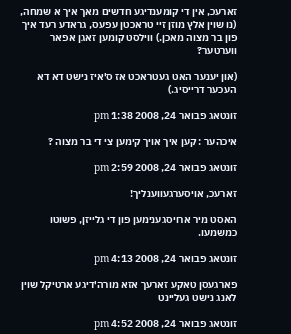זארעכ, אין די קומענדיגע חדשים מאך איך א שמחה, (נו שוין אלץ מוזן זיי טראכטן עפעס, גראדע רעד איך פון בר מצוה מאכן.) ווילסט קומען זאגן אפאר ווערטער?

(און יענער האט געטראכט אז ס'איז נישט דא דא העכער דרייסיג.)

זונטאג פבואר 24, 2008 1:38 pm

איכהער : קען איך אויך קימען צי די בר מצוה ?

זונטאג פבואר 24, 2008 2:59 pm

זארעכ, אויסערגעווענליך!

האסט מיר ארויסגענימען פון די גלייזן, פשוטו כמשמעו.

זונטאג פבואר 24, 2008 4:13 pm

פארגעסן טאקע זארעך אזא מורה'דיגע ארטיקל שוין לאנג נישט געליינט

זונטאג פבואר 24, 2008 4:52 pm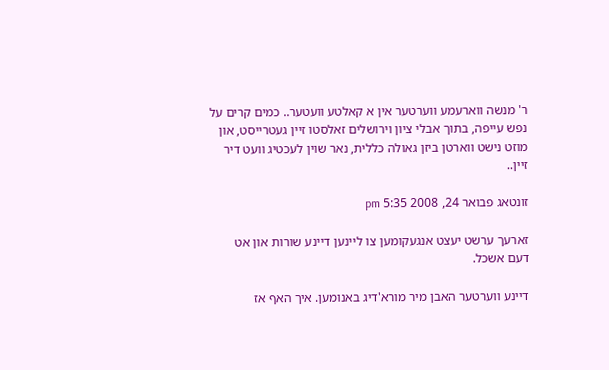ר' מנשה ווארעמע ווערטער אין א קאלטע וועטער.. כמים קרים על נפש עייפה, בתוך אבלי ציון וירושלים זאלסטו זיין געטרייסט, און מוזט נישט ווארטן ביזן גאולה כללית, נאר שוין לעכטיג וועט דיר זיין..

זונטאג פבואר 24, 2008 5:35 pm

זארעך ערשט יעצט אנגעקומען צו ליינען דיינע שורות און אט דעם אשכל.

דיינע ווערטער האבן מיר מורא'דיג באנומען. איך האף אז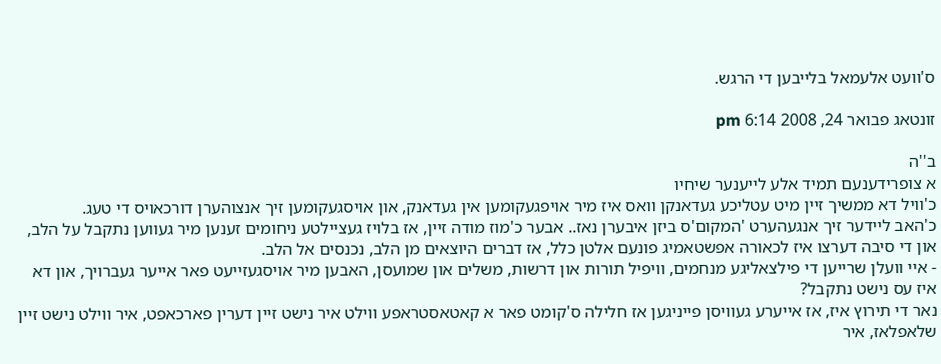ס'וועט אלעמאל בלייבען די הרגש.

זונטאג פבואר 24, 2008 6:14 pm

ב''ה
א צופרידענעם תמיד אלע לייענער שיחיו
כ'וויל דא ממשיך זיין מיט עטליכע געדאנקן וואס איז מיר אויפגעקומען אין געדאנק, און אויסגעקומען זיך אנצוהערן דורכאויס די טעג.
כ'האב ליידער זיך אנגעהערט 'המקום'ס ביזן איבערן נאז.. אבער כ'מוז מודה זיין, אז בלויז געציילטע ניחומים זענען מיר געווען נתקבל על הלב, און די סיבה דערצו איז לכאורה אפשטאמיג פונעם אלטן כלל, אז דברים היוצאים מן הלב, נכנסים אל הלב.
- איי וועלן שרייען די פילצאליגע מנחמים, וויפיל תורות און דרשות, משלים און שמועסן, האבען מיר אויסגעזייעט פאר אייער געברויך, און דא איז עס נישט נתקבל?
נאר די תירוץ איז, אז אייערע געוויסן פייניגען אז חלילה ס'קומט פאר א קאטאסטראפע ווילט איר נישט זיין דערין פארכאפט, איר ווילט נישט זיין שלאפלאז, איר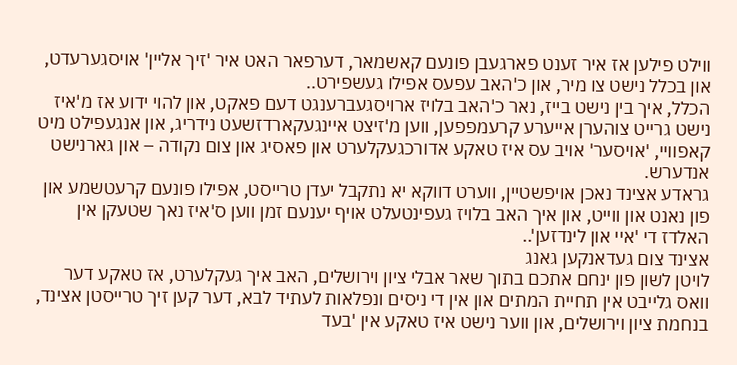ווילט פילען אז איר זענט פארגעבן פונעם קאשמאר, דערפאר האט איר 'זיך אליין' אויסגערעדט, און בכלל נישט צו מיר, און כ'האב עפעס אפילו געשפירט..
הכלל, איך בין נישט בייז, נאר כ'האב בלויז ארויסגעברענגט דעם פאקט, און להוי ידוע אז מ'איז נישט גרייט צוהערן אייערע קרעמפפען, ווען מ'זיצט איינגעקארדזשעט נידריג, און אנגעפילט מיט קאפוויי, 'אויסער' אויב עס איז טאקע אדורכגעקלערט און פאסיג און צום נקודה – און גארנישט אנדערש.
גראדע אצינד נאכן אויפשטיין, ווערט דווקא יא נתקבל יעדן טרייסט, אפילו פונעם קרעטשמע און פון נאנט און ווייט, און איך האב בלויז געפינטעלט אויף יענעם זמן ווען ס'איז נאך שטעקן אין האלדז די 'איי און לינדזען'..
אצינד צום געדאנקען גאנג
לויטן לשון פון ינחם אתכם בתוך שאר אבלי ציון וירושלים, האב איך געקלערט, אז טאקע דער וואס גלייבט אין תחיית המתים און אין די ניסים ונפלאות לעתיד לבא, דער קען זיך טרייסטן אצינד, בנחמת ציון וירושלים, און ווער נישט איז טאקע אין 'בעד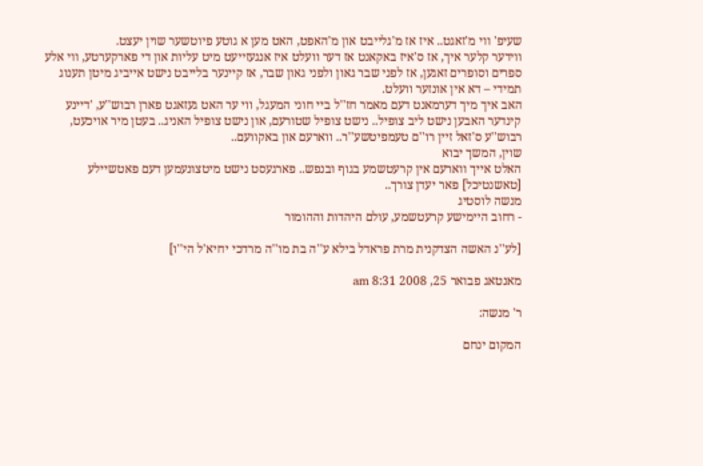שעיפ' ווי מ'זאגט.. איז אז מ'גלייבט און מ'האפט, האט מען א גוטע פיוטשער שוין יעצט.
ווידער קלער איך, אז ס'איז באקאנט אז דער וועלט איז אנגעזייעט מיט עליות און די פארקערטע, ווי אלע ספרים וסופרים זאגען, אז לפני שבר גאון ולפני גאון שבר, אז קיינער בלייבט נישט אייביג מיטן תענוג תמידי – דא אין אונזער וועלט.
האב איך מיך דערמאנט דעם מאמר חז''ל ביי חוני המעגל, ווי ער האט געזאגט פארן רבוש''ע, 'דיינע קינדער האבען נישט ליב צופיל.. נישט צופיל שטורעם, און נישט צופיל האניג.. בעטן מיר אויכעט, רבוש''ע ס'זאל זיין רו''ם טעמפיטשע''ר.. ווארעם און באקוועם..
שוין, המשך יבוא
האלט אייך ווארעם אין קרעטשמע בגוף ובנפש.. פארגעסט נישט מיטצונעמען דעם פאטשיילע [טאשנטיכל] פאר יעדן צורך..
מנשה לוסטיג
- רחוב היימישע קרעטשמע, עולם היהדות וההומור

[לע''נ האשה הצדקנית מרת פראדל בילא ע''ה בת מו''ה מרדכי יחיא'ל הי''ו]

מאנטאג פבואר 25, 2008 8:31 am

ר' מנשה:

המקום ינחם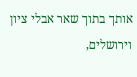אותך בתוך שאר אבלי ציון וירושלים,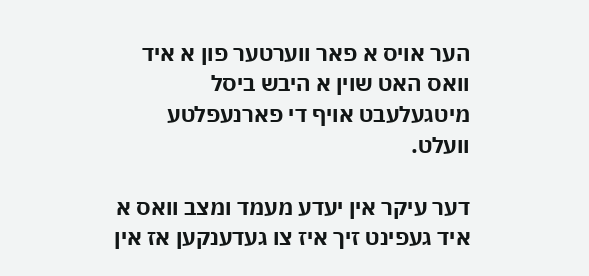הער אויס א פאר ווערטער פון א איד וואס האט שוין א היבש ביסל מיטגעלעבט אויף די פארנעפלטע וועלט.

דער עיקר אין יעדע מעמד ומצב וואס א איד געפינט זיך איז צו געדענקען אז אין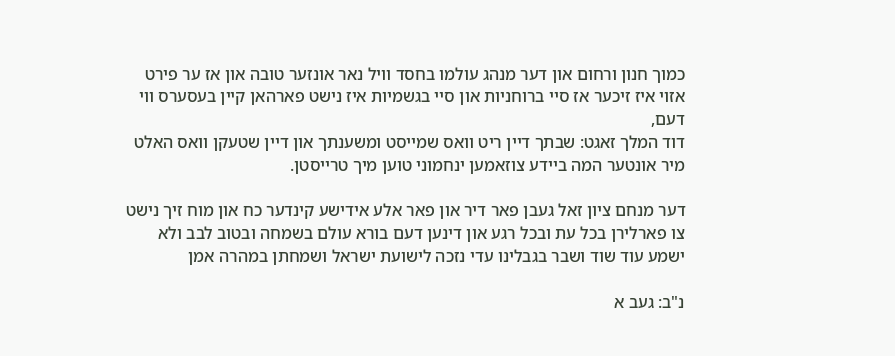כמוך חנון ורחום און דער מנהג עולמו בחסד וויל נאר אונזער טובה און אז ער פירט אזוי איז זיכער אז סיי ברוחניות און סיי בגשמיות איז נישט פארהאן קיין בעסערס ווי דעם,
דוד המלך זאגט: שבתך דיין ריט וואס שמייסט ומשענתך און דיין שטעקן וואס האלט מיר אונטער המה ביידע צוזאמען ינחמוני טוען מיך טרייסטן.

דער מנחם ציון זאל געבן פאר דיר און פאר אלע אידישע קינדער כח און מוח זיך נישט צו פארלירן בכל עת ובכל רגע און דינען דעם בורא עולם בשמחה ובטוב לבב ולא ישמע עוד שוד ושבר בגבלינו עדי נזכה לישועת ישראל ושמחתן במהרה אמן

נ"ב: געב א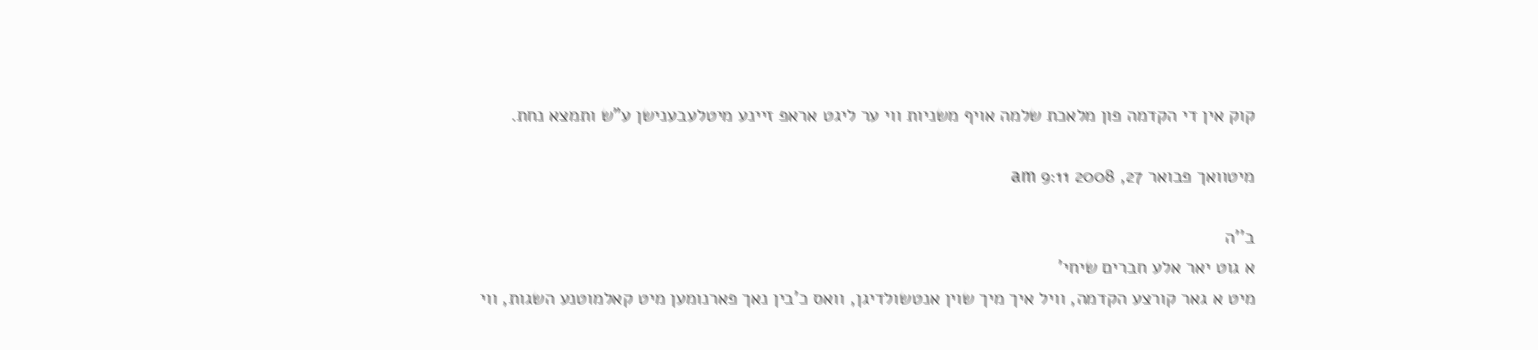קוק אין די הקדמה פון מלאכת שלמה אויף משניות ווי ער ליגט אראפ זיינע מיטלעבענישן ע"ש ותמצא נחת.

מיטוואך פבואר 27, 2008 9:11 am

ב''ה
א גוט יאר אלע חברים שיחי'
מיט א גאר קורצע הקדמה, וויל איך מיך שוין אנטשולדיגן, וואס כ'בין נאך פארנומען מיט קאלמוטנע השגות, ווי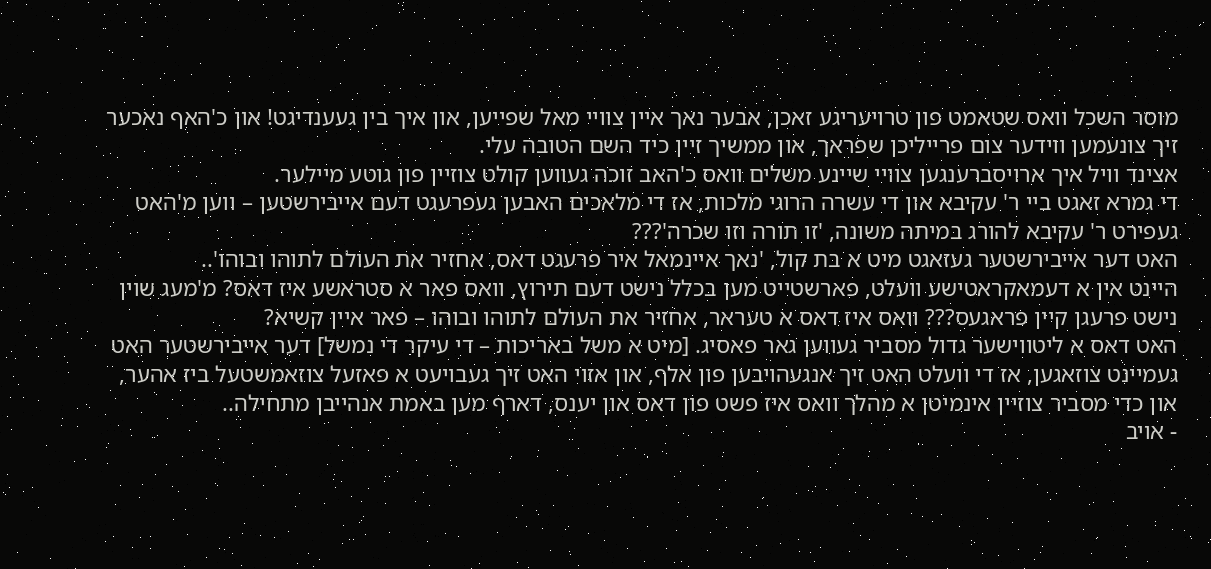מוסר השכל וואס שטאמט פון טרויעריגע זאכן, אבער נאך איין צוויי מאל שפייען, און איך בין געענדיגט! און כ'האף נאכער זיך צונעמען ווידער צום פרייליכן שפראך, און ממשיך זיין כיד השם הטובה עלי.
אצינד וויל איך ארויסברענגען צוויי שיינע משלים וואס כ'האב זוכה געווען קולט צוזיין פון גוטע מיילער.
די גמרא זאגט ביי ר' עקיבא און די עשרה הרוגי מלכות, אז די מלאכים האבען געפרעגט דעם אייבירשטען – ווען מ'האט געפירט ר' עקיבא להורג במיתה משונה, 'זו תורה וזו שכרה'???
האט דער אייבירשטער געזאגט מיט א בת קול, 'נאך איינמאל איר פרעגט דאס, אחזיר את העולם לתוהו ובוהו'..
היינט אין א דעמאקראטישע וועלט, פארשטייט מען בכלל נישט דעם תירוץ, וואס פאר א סטראשע איז דאס? מ'מעג שוין נישט פרעגן קיין פראגעס??? וואס איז דאס א טעראר, אחזיר את העולם לתוהו ובוהו – פאר איין קשיא?
האט דאס א ליטווישער גדול מסביר געווען גאר פאסיג. [מיט א משל באריכות – די עיקר די נמשל] דער אייבירשטער האט געמיינט צוזאגען, אז די וועלט האט זיך אנגעהויבען פון אלף, און אזוי האט זיך געבויעט א פאזעל צוזאמשטעל ביז אהער, און כדי מסביר צוזיין אינמיטן א מהלך וואס איז פשט פון דאס און יענס, דארף מען באמת אנהייבן מתחילה..
- אויב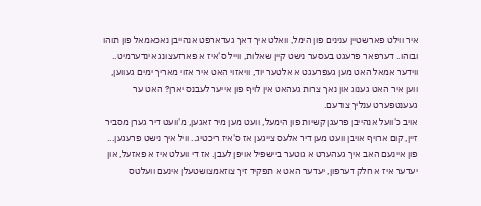איר ווילט פארשטיין ענינים פון הימל, וואלט איך דאך געדארפט אנהייבן נאכאמאל פון תוהו ובוהו.. דערפאר פרעגט בעסער נישט קיין שאלות, ווייל ס'איז א פארזעצונג אינדערמיט..
ווידער אמאל האט מען געפרעגט א אלטער יוד, וויאזוי האט איר אזוי מאריך ימים געווען, ווען איר האט גענוג און נאך צרות געהאט אין לויף פון אייער לעבנס יארן? האט ער געענטפערט ענליך צודעם.
אויב כ'וועל אנהייבן פרעגן קשיות פון הימעל, וועט מען מיר זאגען, מ'וועט דיר גערן מסביר זיין, קום ארויף אויבן וועט מען דיר אלעס צייגען אז ס'איז ריכטיג.. וויל איך נישט פרעגען...
פון איינעם האב איך געהערט א גוטער ביישפיל אויפן לעבן. אז די וועלט איז א פאזעל, און יעדער איז א חלק דערפון, יעדער האט א תפקיד זיך צוזאמצושטעלן אינעם וועלטס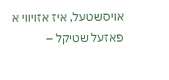אויסשטעל, איז אזויווי א פאזעל שטיקל –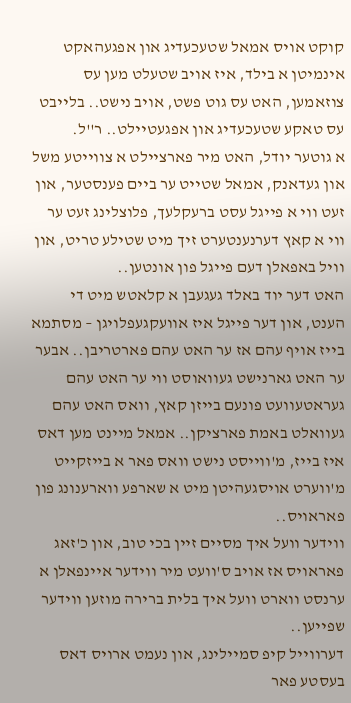קוקט אויס אמאל שטעכעדיג און אפגעהאקט אינמיטן א בילד, איז אויב שטעלט מען עס צוזאמען, האט עס גוט פשט, אויב נישט.. בלייבט עס טאקע שטעכעדיג און אפגעטיילט.. ר''ל.
א גוטער יודל, האט מיר פארציילט א צווייטע משל און געדאנק, אמאל שטייט ער ביים פענסטער, און זעט ווי א פייגל עסט ברעקלעך, פלוצלינג זעט ער ווי א קאץ דערנענטערט זיך מיט שטילע טריט, און וויל באפאלן דעם פייגל פון אונטען..
האט דער יוד באלד געגעבן א קלאטש מיט די הענט, און דער פייגל איז אוועקגעפלויגן – מסתמא בייז אויף עהם אז ער האט עהם פארטריבן.. אבער ער האט גארנישט געוואוסט ווי ער האט עהם געראטעוועט פונעם בייזן קאץ, וואס האט עהם געוואלט באמת פארציקן.. אמאל מיינט מען דאס איז בייז, מ'ווייסט נישט וואס פאר א בייזקייט מ'ווערט אויסגעהיטן מיט א שארפע ווארענונג פון פאראויס..
ווידער וועל איך מסיים זיין בכי טוב, און כ'זאג פאראויס אז אויב ס'וועט מיר ווידער איינפאלן א ערנסט ווארט וועל איך בלית ברירה מוזען ווידער שפייען..
דערווייל קיפ סמיילינג, און נעמט ארויס דאס בעסטע פאר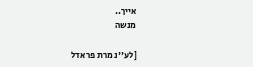אייך..
מנשה

[לע''נ מרת פראדל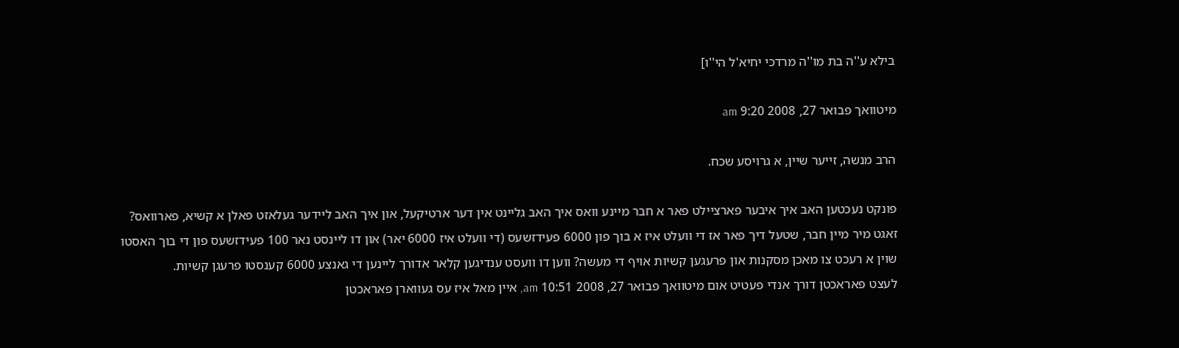בילא ע''ה בת מו''ה מרדכי יחיא'ל הי''ו]

מיטוואך פבואר 27, 2008 9:20 am

הרב מנשה, זייער שיין, א גרויסע שכח.

פונקט נעכטען האב איך איבער פארציילט פאר א חבר מיינע וואס איך האב גליינט אין דער ארטיקעל, און איך האב ליידער געלאזט פאלן א קשיא, פארוואס? זאגט מיר מיין חבר, שטעל דיך פאר אז די וועלט איז א בוך פון 6000 פעידזשעס (די וועלט איז 6000 יאר) און דו ליינסט נאר 100 פעידזשעס פון די בוך האסטו שוין א רעכט צו מאכן מסקנות און פרעגען קשיות אויף די מעשה? ווען דו וועסט ענדיגען קלאר אדורך ליינען די גאנצע 6000 קענסטו פרעגן קשיות.
לעצט פאראכטן דורך אנדי פעטיט אום מיטוואך פבואר 27, 2008 10:51 am, איין מאל איז עס געווארן פאראכטן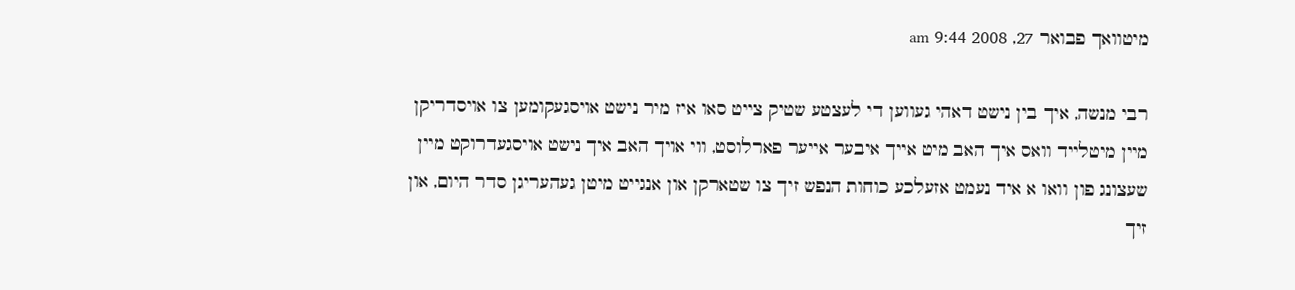מיטוואך פבואר 27, 2008 9:44 am

רבי מנשה, איך בין נישט דאהי געווען די לעצטע שטיק צייט סאו איז מיר נישט אויסגעקומען צו אויסדריקן מיין מיטלייד וואס איך האב מיט אייך איבער אייער פארלוסט, ווי אויך האב איך נישט אויסגעדרוקט מיין שעצונג פון וואו א איד נעמט אזעלכע כוחות הנפש זיך צו שטארקן און אנגייט מיטן געהעריגן סדר היום, און זיך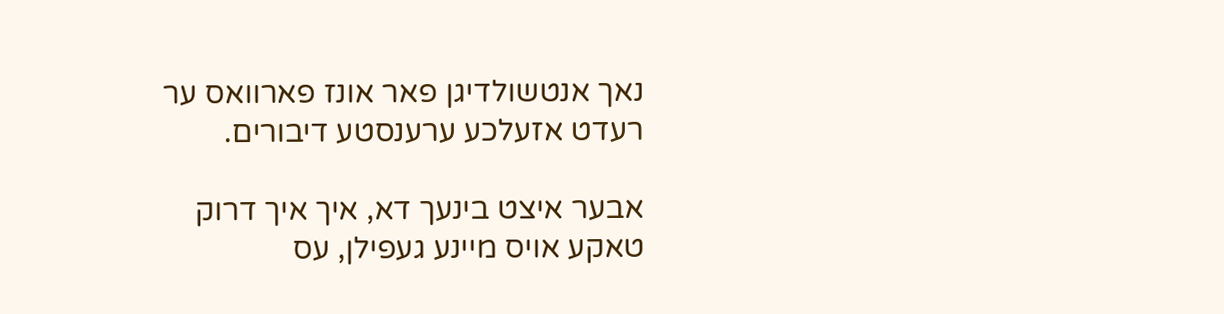נאך אנטשולדיגן פאר אונז פארוואס ער רעדט אזעלכע ערענסטע דיבורים.

אבער איצט בינעך דא, איך איך דרוק טאקע אויס מיינע געפילן, עס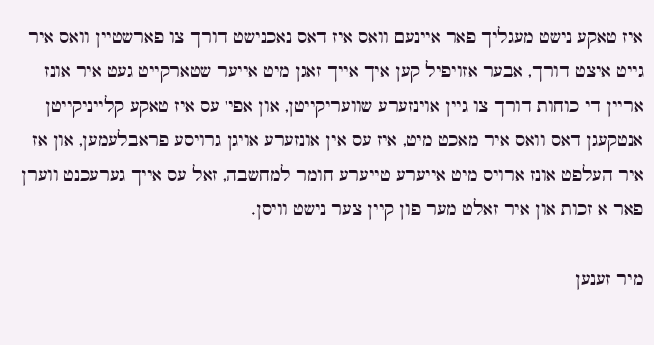איז טאקע נישט מעגליך פאר איינעם וואס איז דאס נאכנישט דורך צו פארשטיין וואס איר גייט איצט דורך, אבער אזויפיל קען איך אייך זאגן מיט אייער שטארקייט געט איר אונז אריין די כוחות דורך צו גיין אוינזערע שוועריקייטן, און אפי' עס איז טאקע קלייניקייטן אנטקעגן דאס וואס איר מאכט מיט, איז עס אין אונזערע אויגן גרויסע פראבלעמען, און אז איר העלפט אונז ארויס מיט אייערע טייערע חומר למחשבה, זאל עס אייך גערעכנט ווערן פאר א זכות און איר זאלט מער פון קיין צער נישט וויסן.

מיר זענען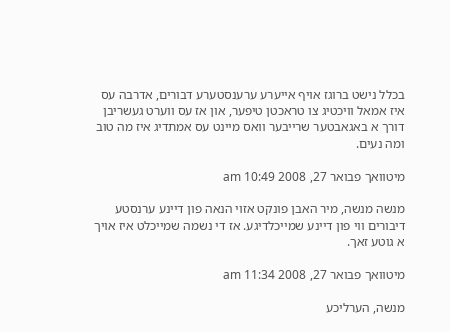בכלל נישט ברוגז אויף אייערע ערענסטערע דבורים, אדרבה עס איז אמאל וויכטיג צו טראכטן טיפער, און אז עס ווערט געשריבן דורך א באגאבטער שרייבער וואס מיינט עס אמתדיג איז מה טוב ומה נעים.

מיטוואך פבואר 27, 2008 10:49 am

מנשה מנשה, מיר האבן פונקט אזוי הנאה פון דיינע ערנסטע דיבורים ווי פון דיינע שמייכלדיגע. אז די נשמה שמייכלט איז אויך א גוטע זאך.

מיטוואך פבואר 27, 2008 11:34 am

מנשה, הערליכע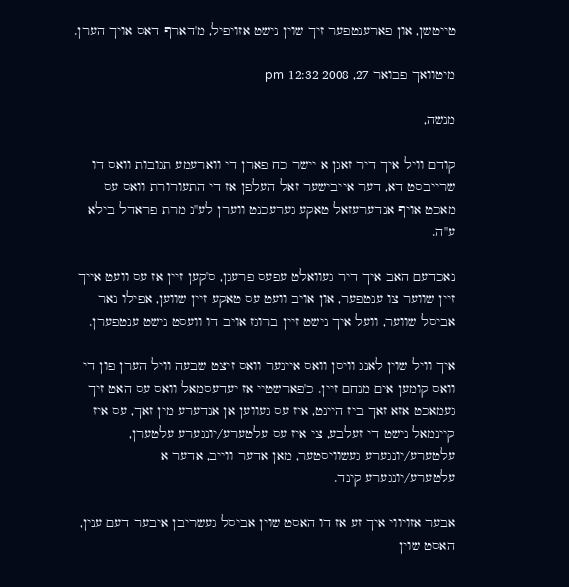טייטשן, און פארענטפער זיך שוין נישט אזויפיל, מ'דארף דאס אויך הערן.

מיטוואך פבואר 27, 2008 12:32 pm

מנשה,

קודם וויל איך דיר זאגן א יישר כח פארן די ווארעמע תגובות וואס דו שרייבסט דא, דער אייבישער זאל העלפן אז די התעורורת וואס עס מאכט אויף אנדערעזאל טאקע גערעכנט ווערן לע''נ מרת פראדל בילא ע''ה.

נאכדעם האב איך דיר געוואלט עפעס פרעגן, ס'קען זיין אז עס וועט אייך זיין שווער צו ענטפער, און אויב וועט עס טאקע זיין שווען, אפילו נאר אביסל שווער, וועל איך נישט זיין ברוגז אויב דו וועסט נישט ענטפערן.

איך וויל שוין לאנג וויסן וואס איינער וואס זיצט שבעה וויל הערן פון די וואס קומען אים מנחם זיין. כ'פארשטיי אז יעדעסמאל וואס עס האט זיך געמאכט אזא זאך ביז היינט, איז עס געווען אן אנדערע מין זאך, עס איז קיינמאל נישט די זעלבע, צי איז עס עלטערע/יונגערע עלטערן, עלטערע/יונגערע געשוויסטער, מאן אדער ווייב, אדער א עלטערע/יונגערע קינד.

אבער אזויווי איך זע אז דו האסט שוין אביסל געשריבן איבער דעם ענין, האסט שוין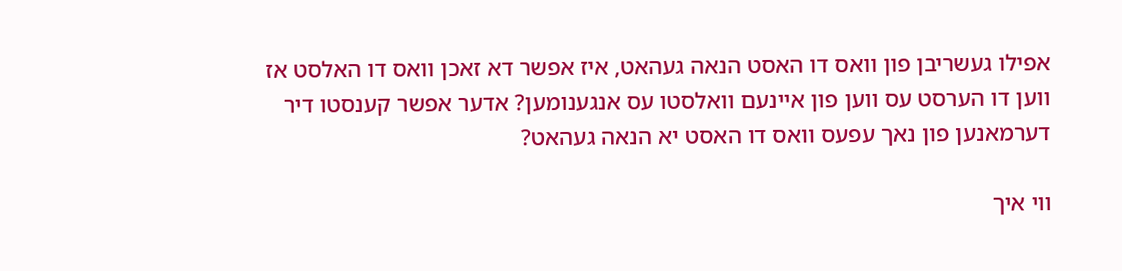אפילו געשריבן פון וואס דו האסט הנאה געהאט, איז אפשר דא זאכן וואס דו האלסט אז ווען דו הערסט עס ווען פון איינעם וואלסטו עס אנגענומען? אדער אפשר קענסטו דיר דערמאנען פון נאך עפעס וואס דו האסט יא הנאה געהאט?

ווי איך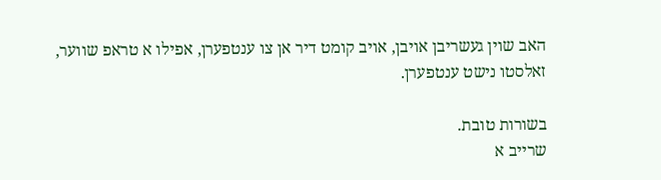האב שוין געשריבן אויבן, אויב קומט דיר אן צו ענטפערן, אפילו א טראפ שווער, זאלסטו נישט ענטפערן.

בשורות טובת.
שרייב א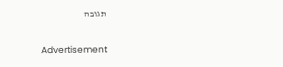תגובה

Advertisement